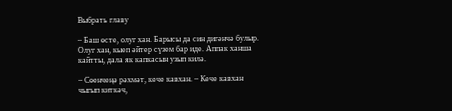Выбрать главу

– Баш өсте, олуг хан. Барысы да син дигәнчә булыр. Олуг хан, кыеп әйтер сүзем бар иде. Аппак ханша кайтты, дала як капкасын узып килә.

– Сөенчеңә рәхмәт, кече кавхан. – Кече кавхан чыгып киткәч,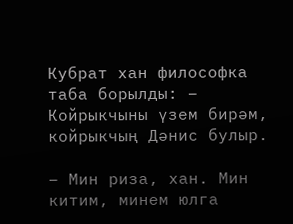Кубрат хан философка таба борылды: – Койрыкчыны үзем бирәм, койрыкчың Дәнис булыр.

– Мин риза, хан. Мин китим, минем юлга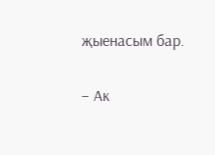җыенасым бар.

– Ак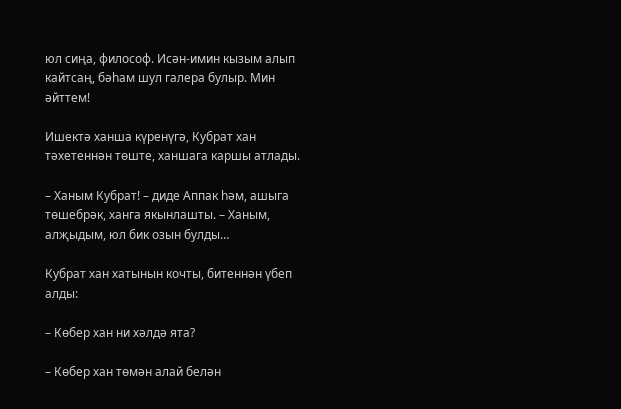юл сиңа, философ. Исән-имин кызым алып кайтсаң, бәһам шул галера булыр. Мин әйттем!

Ишектә ханша күренүгә, Кубрат хан тәхетеннән төште, ханшага каршы атлады.

– Ханым Кубрат! – диде Аппак һәм, ашыга төшебрәк, ханга якынлашты. – Ханым, алҗыдым, юл бик озын булды…

Кубрат хан хатынын кочты, битеннән үбеп алды:

– Көбер хан ни хәлдә ята?

– Көбер хан төмән алай белән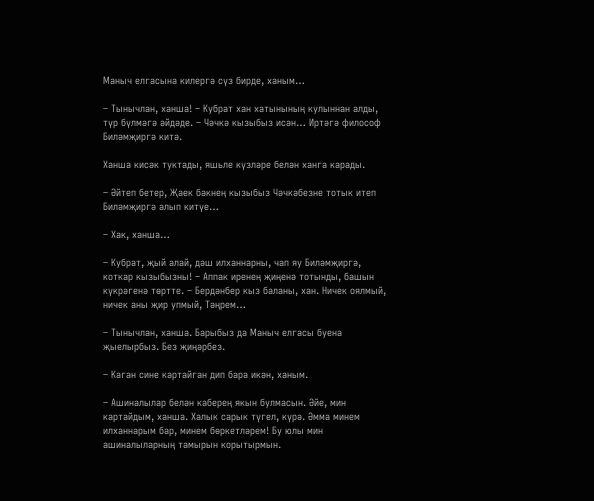Маныч елгасына килергә сүз бирде, ханым…

– Тынычлан, ханша! – Кубрат хан хатынының кулыннан алды, түр бүлмәгә әйдәде. – Чәчкә кызыбыз исән… Иртәгә философ Биләмҗиргә китә.

Ханша кисәк туктады, яшьле күзләре белән ханга карады.

– Әйтеп бетер, Җаек бәкнең кызыбыз Чәчкәбезне тотык итеп Биләмҗиргә алып китүе…

– Хак, ханша…

– Кубрат, җый алай, дәш илханнарны, чап яу Биләмҗиргә, коткар кызыбызны! – Аппак иренең җиңенә тотынды, башын күкрәгенә төртте. – Бердәнбер кыз баланы, хан. Ничек оялмый, ничек аны җир упмый, Тәңрем…

– Тынычлан, ханша. Барыбыз да Маныч елгасы буена җыелырбыз. Без җиңәрбез.

– Каган сине картайган дип бара икән, ханым.

– Ашиналылар белән каберең якын булмасын. Әйе, мин картайдым, ханша. Халык сарык түгел, күрә. Әмма минем илханнарым бар, минем бөркетләрем! Бу юлы мин ашиналыларның тамырын корытырмын.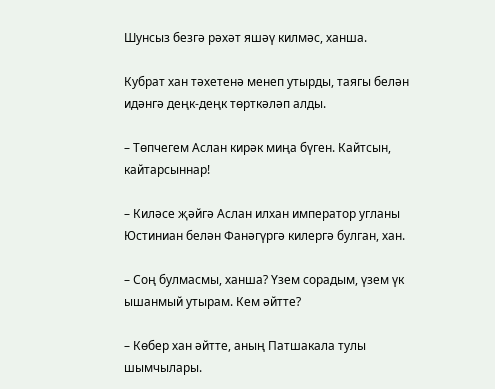Шунсыз безгә рәхәт яшәү килмәс, ханша.

Кубрат хан тәхетенә менеп утырды, таягы белән идәнгә деңк-деңк төрткәләп алды.

– Төпчегем Аслан кирәк миңа бүген. Кайтсын, кайтарсыннар!

– Киләсе җәйгә Аслан илхан император угланы Юстиниан белән Фанәгүргә килергә булган, хан.

– Соң булмасмы, ханша? Үзем сорадым, үзем үк ышанмый утырам. Кем әйтте?

– Көбер хан әйтте, аның Патшакала тулы шымчылары.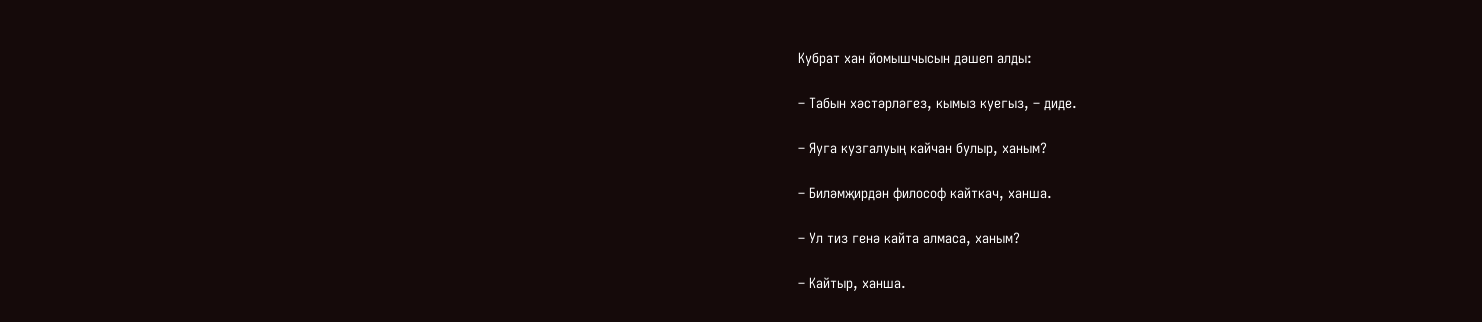Кубрат хан йомышчысын дәшеп алды:

– Табын хәстәрләгез, кымыз куегыз, – диде.

– Яуга кузгалуың кайчан булыр, ханым?

– Биләмҗирдән философ кайткач, ханша.

– Ул тиз генә кайта алмаса, ханым?

– Кайтыр, ханша.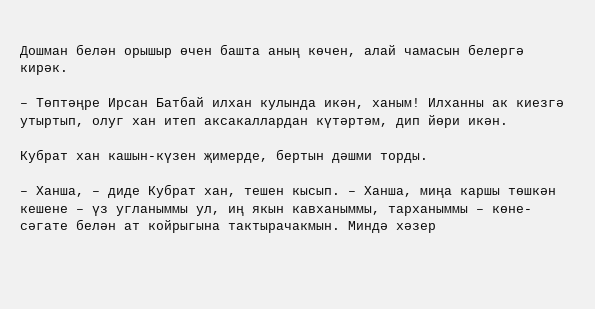Дошман белән орышыр өчен башта аның көчен, алай чамасын белергә кирәк.

– Төптәңре Ирсан Батбай илхан кулында икән, ханым! Илханны ак киезгә утыртып, олуг хан итеп аксакаллардан күтәртәм, дип йөри икән.

Кубрат хан кашын-күзен җимерде, бертын дәшми торды.

– Ханша, – диде Кубрат хан, тешен кысып. – Ханша, миңа каршы төшкән кешене – үз угланыммы ул, иң якын кавханыммы, тарханыммы – көне-сәгате белән ат койрыгына тактырачакмын. Миндә хәзер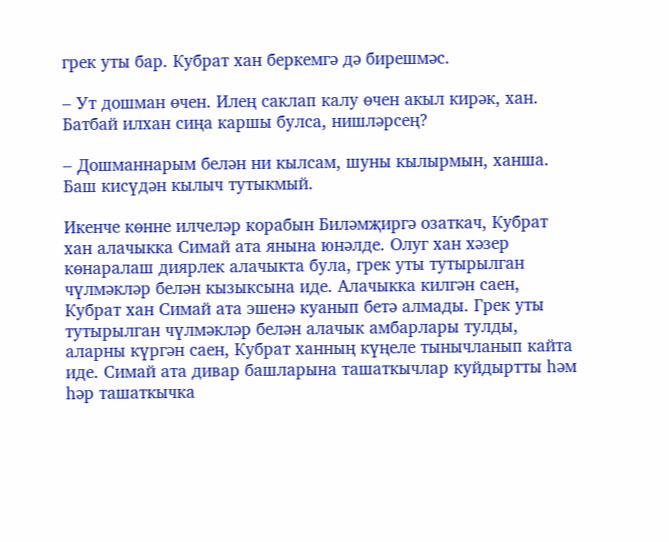грек уты бар. Кубрат хан беркемгә дә бирешмәс.

– Ут дошман өчен. Илең саклап калу өчен акыл кирәк, хан. Батбай илхан сиңа каршы булса, нишләрсең?

– Дошманнарым белән ни кылсам, шуны кылырмын, ханша. Баш кисүдән кылыч тутыкмый.

Икенче көнне илчеләр корабын Биләмҗиргә озаткач, Кубрат хан алачыкка Симай ата янына юнәлде. Олуг хан хәзер көнаралаш диярлек алачыкта була, грек уты тутырылган чүлмәкләр белән кызыксына иде. Алачыкка килгән саен, Кубрат хан Симай ата эшенә куанып бетә алмады. Грек уты тутырылган чүлмәкләр белән алачык амбарлары тулды, аларны күргән саен, Кубрат ханның күңеле тынычланып кайта иде. Симай ата дивар башларына ташаткычлар куйдыртты һәм һәр ташаткычка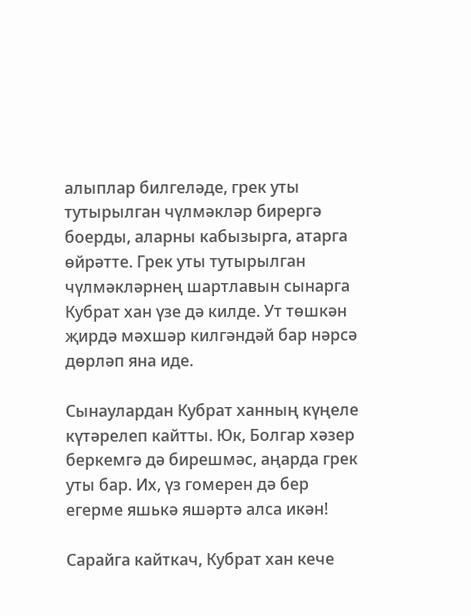алыплар билгеләде, грек уты тутырылган чүлмәкләр бирергә боерды, аларны кабызырга, атарга өйрәтте. Грек уты тутырылган чүлмәкләрнең шартлавын сынарга Кубрат хан үзе дә килде. Ут төшкән җирдә мәхшәр килгәндәй бар нәрсә дөрләп яна иде.

Сынаулардан Кубрат ханның күңеле күтәрелеп кайтты. Юк, Болгар хәзер беркемгә дә бирешмәс, аңарда грек уты бар. Их, үз гомерен дә бер егерме яшькә яшәртә алса икән!

Сарайга кайткач, Кубрат хан кече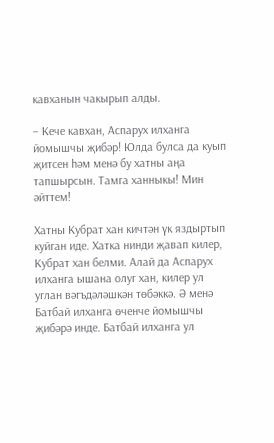кавханын чакырып алды.

– Кече кавхан, Аспарух илханга йомышчы җибәр! Юлда булса да куып җитсен һәм менә бу хатны аңа тапшырсын. Тамга ханныкы! Мин әйттем!

Хатны Кубрат хан кичтән үк яздыртып куйган иде. Хатка нинди җавап килер, Кубрат хан белми. Алай да Аспарух илханга ышана олуг хан, килер ул углан вәгъдәләшкән төбәккә. Ә менә Батбай илханга өченче йомышчы җибәрә инде. Батбай илханга ул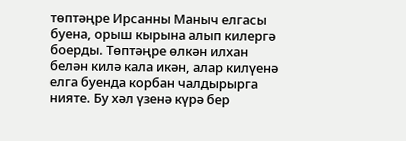төптәңре Ирсанны Маныч елгасы буена, орыш кырына алып килергә боерды. Төптәңре өлкән илхан белән килә кала икән, алар килүенә елга буенда корбан чалдырырга нияте. Бу хәл үзенә күрә бер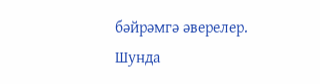бәйрәмгә әверелер. Шунда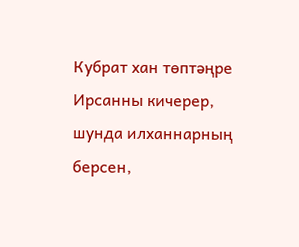Кубрат хан төптәңре Ирсанны кичерер, шунда илханнарның берсен,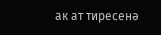ак ат тиресенә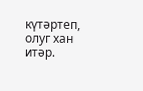күтәртеп, олуг хан итәр.